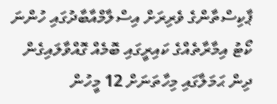ޕާކިސްތާންގެ ވެރިރަށް އިސްލާމްއާބާދުގައި ހުންނަ ކޯޓު އިމާރާތެއްގެ ކައިރީގައި ބޮމެއް ގޮއްވާލައިގެން ދިން ޙަމަލާގައި މިހާތަނަށް 12 މީހުން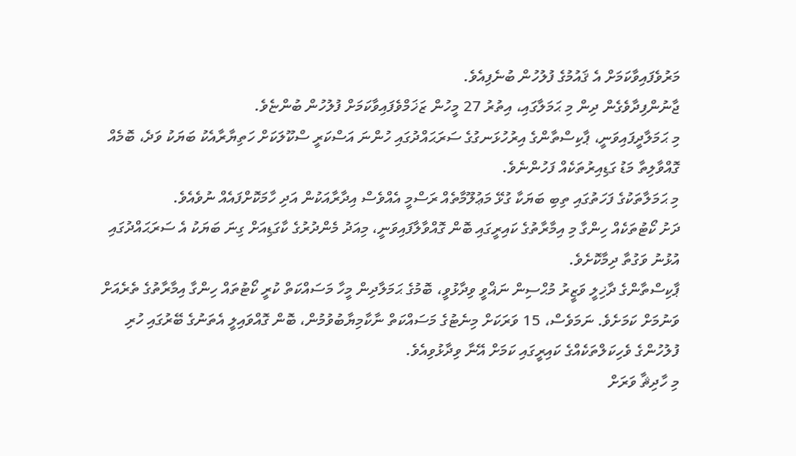މަރުވެފައިވާކަމަށް އެ ޤައުމުގެ ފުލުހުން ބުނެފިއެވެ.
ޖާނުންފިދާވެގެން ދިން މި ޙަމަލާގައި، އިތުރު 27 މީހުން ޒަޚަމްވެފައިވާކަމަށް ފުލުހުން ބުންޏެވެ.
މި ޙަމަލާދީފައިވަނީ، ޕާކިސްތާންގެ އިރުހުޅަނގުގެ ސަރަޙައްދުގައި ހުންނަ އަސްކަރީ ސްކޫލަކަށް ހަތިޔާރާއެކު ބަޔަކު ވަދެ، ބޮމެއް ގޮއްވާލިތާ މަޑު ގަޑިއިރުތަކެއް ފަހުންނެވެ.
މި ޙަމަލާތަކުގެ ފަހަތުގައި ތިބި ބަޔަކާ ގުޅޭ މަޢުލޫމާތެއް ރަސްމީ އެއްވެސް އިދާރާއަކުން އަދި ހާމަކޮށްފައެއް ނުވެއެވެ.
ދަށު ކޯޓުތަކެއް ހިންގާ މި އިމާރާތުގެ ކައިރީގައި ބޮން ގޮއްވާލާފައިވަނީ، މިއަދު މެންދުރުގެ ކާގަޑިއަށް ގިނަ ބަޔަކު އެ ސަރަޙައްދުގައި އުޅުނު ވަގުތާ ދިމާކޮށެވެ.
ޕާކިސްތާންގެ ދާޚިލީ ވަޒީރު މުޙްސިން ނަޣްވީ ވިދާޅުވީ، ބޮމުގެ ޙަމަލާދިން މީހާ މަސައްކަތް ކުރީ ކޯޓުތައް ހިންގާ އިމާރާތުގެ ތެރެއަށް ވަނުމަށް ކަމަށެވެ. ނަމަވެސް، 15 ވަރަކަށް މިނެޓުގެ މަސައްކަތް ނާކާމިޔާބުވުމުން، ބޮން ގޮއްވައިލީ އެތަނުގެ ބޭރުގައި ހުރި ފުލުހުންގެ ވެހިކަލްތަކެއްގެ ކައިރީގައި ކަމަށް އޭނާ ވިދާޅުވިއެވެ.
މި ހާދިޘާ ވަރަށް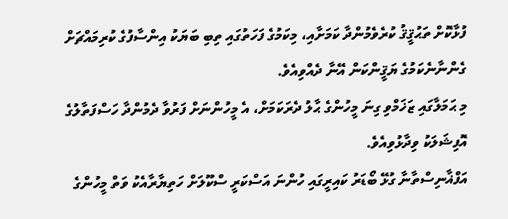ފުޅާކޮށް ތަޙުޤީޤު ކުރެވެމުންދާ ކަމަށާއި، މިކަމުގެ ފަހަތުގައި ތިބި ބަޔަކު އިންސާފުގެ ކުރިމައްޗަށް ގެންނާނެކަމުގެ ޔަޤީންކަން އޭނާ ދެއްވިއެވެ.
މި ޙަމަލާގައި ޒަޚަމްވި ގިނަ މީހުންގެ ޙާލު ދެރަކަމަށް، އެ މީހުންނަށް ފަރުވާ ދެމުންދާ ހަސްފަތާލުގެ އޮފިޝަލަކު ވިދާޅުވިއެވެ.
އަފްޣާނިސްތާނާ ގުޅޭ ބޯޑަރު ކައިރީގައި ހުންނަ އަސްކަރީ ސްކޫލަށް ހަތިޔާރާއެކު ވަތް މީހުންގެ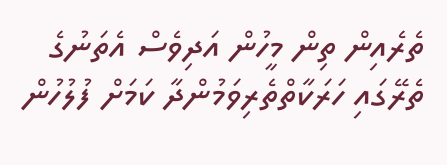ތެރެއިން ތިން މީހުން އަދިވެސް އެތަނުގެ ތެރޭގައި ހަރަކާތްތެރިވަމުންދާ ކަމަށް ފުލުހުން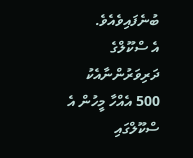ބުނެފައިވެއެވެ.
އެ ސްކޫލްގެ ދަރިވަރުންނާއެކު 500 އެއްހާ މީހުން އެ ސްކޫލްގައި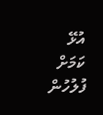އުޅޭ ކަމަށް ފުލުހުން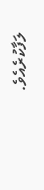ލަފާކުރެއެވެ.